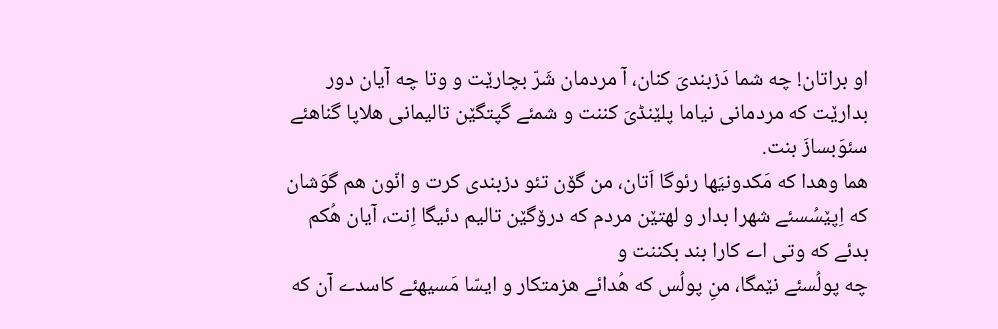او براتان! چه شما دَزبندیَ کنان، آ مردمان شَرّ بچارێت و وتا چه آیان دور بدارێت که مردمانی نیاما پلێنڈیَ کننت و شمئے گپتگێن تالیمانی هلاپا گناهئے سئوَبسازَ بنت.
هما وهدا که مَکدونیَها رئوگا اَتان، من گۆن تئو دزبندی کرت و انّون هم گوَشان که اِپێسُسئے شهرا بدار و لهتێن مردم که درۆگێن تالیم دئیگا اِنت، آیان هُکم بدئے که وتی اے کارا بند بکننت و
چه پولُسئے نێمگا، منِ پولُس که هُدائے هزمتکار و ایسّا مَسیهئے کاسدے آن که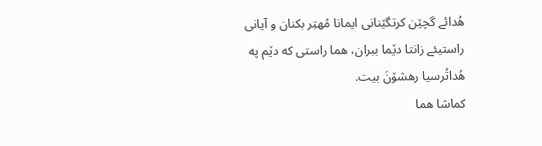هُدائے گچێن کرتگێنانی ایمانا مُهتِر بکنان و آیانی راستیئے زانتا دێما ببران، هما راستی که دێم په هُداتُرسیا رهشۆنَ بیت.
کماشا هما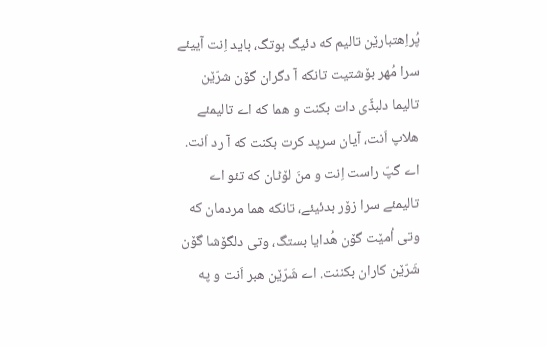پُراِهتبارێن تالیم که دئیگ بوتگ، باید اِنت آییئے سرا مُهر بۆشتیت تانکه آ دگران گۆن شرّێن تالیما دلبڈّی دات بکنت و هما که اے تالیمئے هلاپ اَنت، آیان سرپد کرت بکنت که آ رد اَنت.
اے گپّ راست اِنت و منَ لۆٹان که تئو اے تالیمئے سرا زۆر بدئیئے، تانکه هما مردمان که وتی اُمێت گۆن هُدایا بستگ، وتی دلگۆشا گۆن شَرّێن کاران بکننت. اے شَرّێن هبر اَنت و په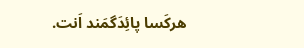هرکَسا پائِدَگمَند اَنت.